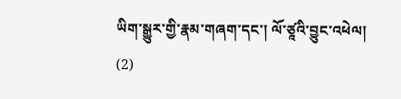ཡིག་སྒྱུར་གྱི་རྣམ་གཞག་དང་། ལོ་ཙཱའི་བྱུང་འཕེལ། (2)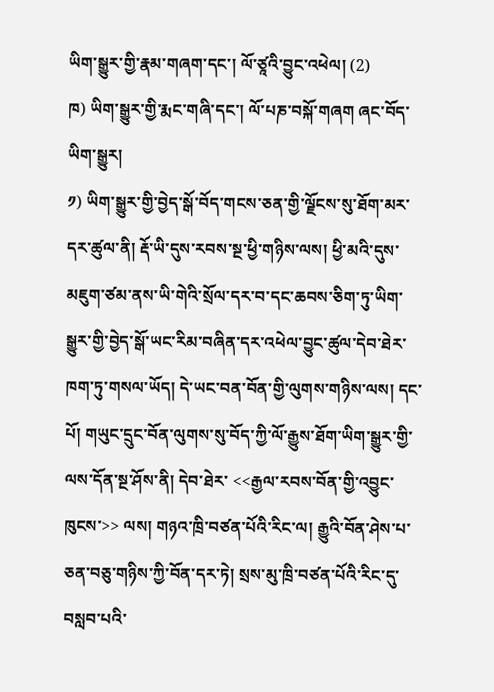ཡིག་སྒྱུར་གྱི་རྣམ་གཞག་དང་། ལོ་ཙཱའི་བྱུང་འཕེལ། (2)
ཁ) ཡིག་སྒྱུར་གྱི་རྨང་གཞི་དང་། ལོ་པཎ་བསྐོ་གཞག ཞང་བོད་ཡིག་སྒྱུར།
༡) ཡིག་སྒྱུར་གྱི་བྱེད་སྒོ་བོད་གངས་ཅན་གྱི་ལྗོངས་སུ་ཐོག་མར་དར་ཚུལ་ནི། རྡོ་ཡི་དུས་རབས་སྔ་ཕྱི་གཉིས་ལས། ཕྱི་མའི་དུས་མཇུག་ཙམ་ནས་ཡི་གེའི་སྲོལ་དར་བ་དང་ཆབས་ཅིག་ཏུ་ཡིག་སྒྱུར་གྱི་བྱེད་སྒོ་ཡང་རིམ་བཞིན་དར་འཕེལ་བྱུང་ཚུལ་དེབ་ཐེར་ཁག་ཏུ་གསལ་ཡོད། དེ་ཡང་བན་བོན་གྱི་ལུགས་གཉིས་ལས། དང་པོ། གཡུང་དྲུང་བོན་ལུགས་སུ་བོད་ཀྱི་ལོ་རྒྱུས་ཐོག་ཡིག་སྒྱུར་གྱི་ལས་དོན་སྔ་ཤོས་ནི། དེབ་ཐེར་ <<རྒྱལ་རབས་བོན་གྱི་འབྱུང་ཁུངས་>> ལས། གཉའ་ཁྲི་བཙན་པོའི་རིང་ལ། རྒྱུའི་བོན་ཤེས་པ་ཅན་བཅུ་གཉིས་ཀྱི་བོན་དར་ཏེ། སྲས་མུ་ཁྲི་བཙན་པོའི་རིང་དུ་བསླབ་པའི་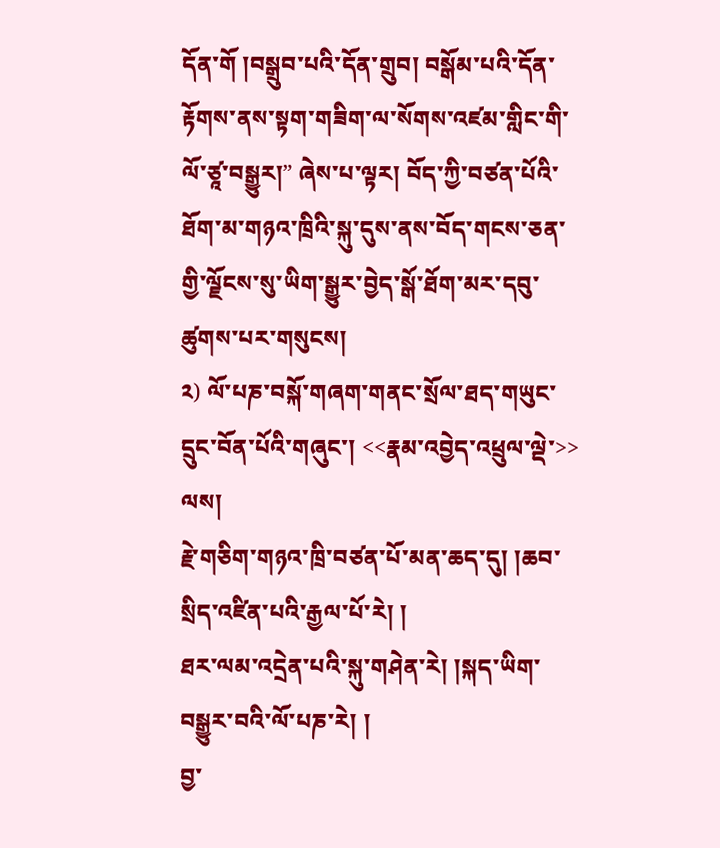དོན་གོ །བསྒྲུབ་པའི་དོན་གྲུབ། བསྒོམ་པའི་དོན་རྟོགས་ནས་སྟག་གཟིག་ལ་སོགས་འཛམ་གླིང་གི་ལོ་ཙཱ་བསྒྱུར།” ཞེས་པ་ལྟར། བོད་ཀྱི་བཙན་པོའི་ཐོག་མ་གཉའ་ཁྲིའི་སྐུ་དུས་ནས་བོད་གངས་ཅན་གྱི་ལྗོངས་སུ་ཡིག་སྒྱུར་བྱེད་སྒོ་ཐོག་མར་དབུ་ཚུགས་པར་གསུངས།
༢) ལོ་པཎ་བསྐོ་གཞག་གནང་སྲོལ་ཐད་གཡུང་དྲུང་བོན་པོའི་གཞུང་། <<རྣམ་འབྱེད་འཕྲུལ་ལྡེ་>> ལས།
རྗེ་གཅིག་གཉའ་ཁྲི་བཙན་པོ་མན་ཆད་དུ། །ཆབ་སྲིད་འཛིན་པའི་རྒྱལ་པོ་རེ། །
ཐར་ལམ་འདྲེན་པའི་སྐུ་གཤེན་རེ། །སྐད་ཡིག་བསྒྱུར་བའི་ལོ་པཎ་རེ། །
བྱ་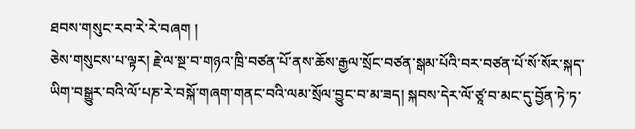ཐབས་གསུང་རབ་རེ་རེ་བཞག །
ཅེས་གསུངས་པ་ལྟར། རྗེ་ལ་སྔ་བ་གཉའ་ཁྲི་བཙན་པོ་ནས་ཆོས་རྒྱལ་སྲོང་བཙན་སྒམ་པོའི་བར་བཙན་པོ་སོ་སོར་སྐད་ཡིག་བསྒྱུར་བའི་ལོ་པཎ་རེ་བསྐོ་གཞག་གནང་བའི་ལམ་སྲོལ་བྱུང་བ་མ་ཟད། སྐབས་དེར་ལོ་ཙཱ་བ་མང་དུ་བྱོན་ཏེ་ཏ་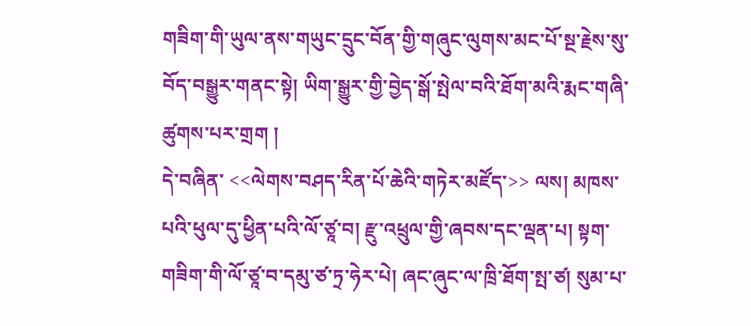གཟིག་གི་ཡུལ་ནས་གཡུང་དྲུང་བོན་གྱི་གཞུང་ལུགས་མང་པོ་སྔ་རྗེས་སུ་བོད་བསྒྱུར་གནང་སྟེ། ཡིག་སྒྱུར་གྱི་བྱེད་སྒོ་སྤེལ་བའི་ཐོག་མའི་རྨང་གཞི་ཚུགས་པར་གྲག །
དེ་བཞིན་ <<ལེགས་བཤད་རིན་པོ་ཆེའི་གཏེར་མཛོད་>> ལས། མཁས་པའི་ཕུལ་དུ་ཕྱིན་པའི་ལོ་ཙཱ་བ། རྫུ་འཕྲུལ་གྱི་ཞབས་དང་ལྡན་པ། སྟག་གཟིག་གི་ལོ་ཙཱ་བ་དམུ་ཙ་ཏྲ་ཧེར་པེ། ཞང་ཞུང་ལ་ཁྲི་ཐོག་སྤ་ཙ། སུམ་པ་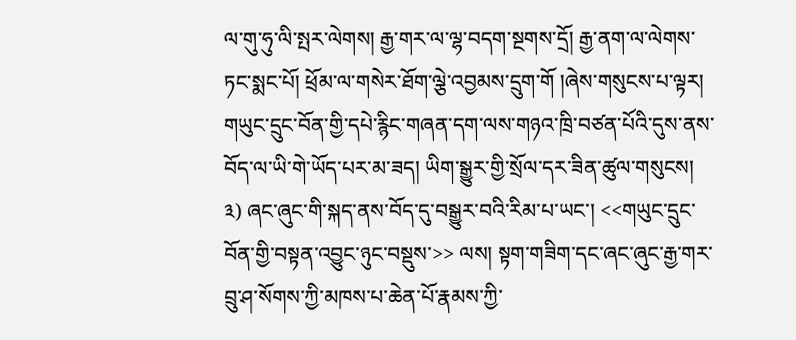ལ་གུ་ཧུ་ལི་སྤར་ལེགས། རྒྱ་གར་ལ་ལྷ་བདག་སྔགས་དྲོ། རྒྱ་ནག་ལ་ལེགས་ཏང་སྨང་པོ། ཕྲོམ་ལ་གསེར་ཐོག་ལྕེ་འབྱམས་དྲུག་གོ །ཞེས་གསུངས་པ་ལྟར། གཡུང་དྲུང་བོན་གྱི་དཔེ་རྙིང་གཞན་དག་ལས་གཉའ་ཁྲི་བཙན་པོའི་དུས་ནས་བོད་ལ་ཡི་གེ་ཡོད་པར་མ་ཟད། ཡིག་སྒྱུར་གྱི་སྲོལ་དར་ཟིན་ཚུལ་གསུངས།
༣) ཞང་ཞུང་གི་སྐད་ནས་བོད་དུ་བསྒྱུར་བའི་རིམ་པ་ཡང་། <<གཡུང་དྲུང་བོན་གྱི་བསྟན་འབྱུང་ཉུང་བསྡུས་>> ལས། སྟག་གཟིག་དང་ཞང་ཞུང་རྒྱ་གར་བྲུ་ཤ་སོགས་ཀྱི་མཁས་པ་ཆེན་པོ་རྣམས་ཀྱི་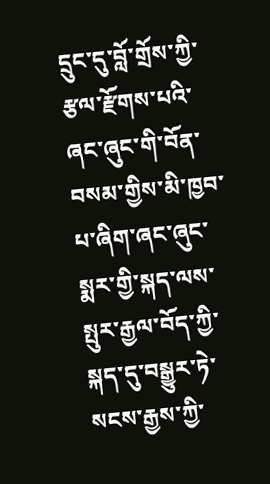དྲུང་དུ་བློ་གྲོས་ཀྱི་རྩལ་རྫོགས་པའི་ཞང་ཞུང་གི་བོན་བསམ་གྱིས་མི་ཁྱབ་པ་ཞིག་ཞང་ཞུང་སྨར་གྱི་སྐད་ལས་སྤུར་རྒྱལ་བོད་ཀྱི་སྐད་དུ་བསྒྱུར་ཏེ་སངས་རྒྱས་ཀྱི་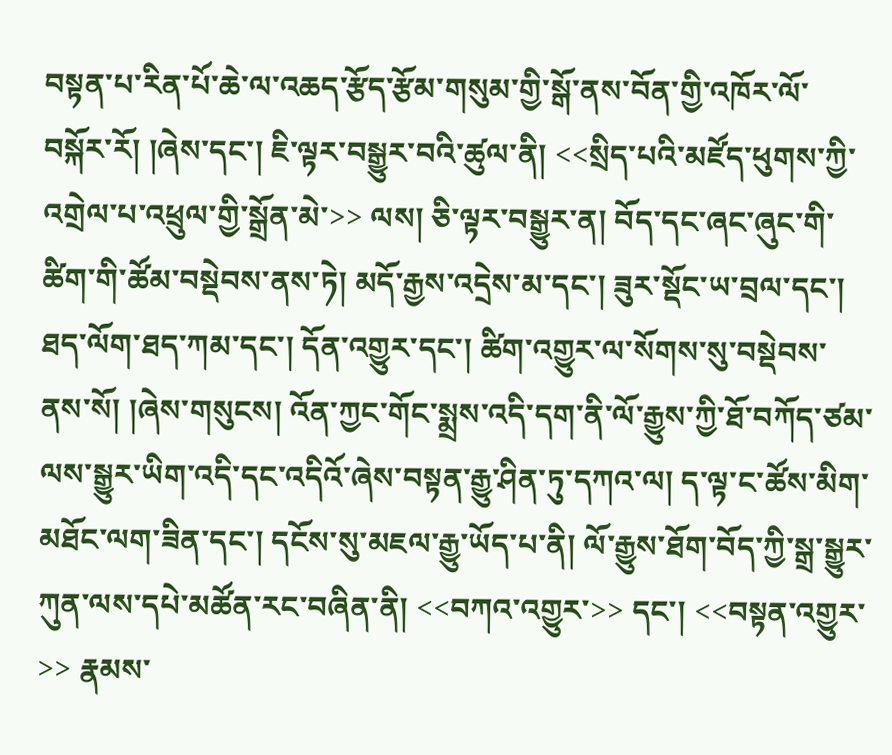བསྟན་པ་རིན་པོ་ཆེ་ལ་འཆད་རྩོད་རྩོམ་གསུམ་གྱི་སྒོ་ནས་བོན་གྱི་འཁོར་ལོ་བསྐོར་རོ། །ཞེས་དང་། ཇི་ལྟར་བསྒྱུར་བའི་ཚུལ་ནི། <<སྲིད་པའི་མཛོད་ཕུགས་ཀྱི་འགྲེལ་པ་འཕྲུལ་གྱི་སྒྲོན་མེ་>> ལས། ཅི་ལྟར་བསྒྱུར་ན། བོད་དང་ཞང་ཞུང་གི་ཚིག་གི་ཚོམ་བསྡེབས་ནས་ཏེ། མདོ་རྒྱས་འདྲེས་མ་དང་། ཟུར་སྡོང་ཡ་བྲལ་དང་། ཐད་ལོག་ཐད་ཀམ་དང་། དོན་འགྱུར་དང་། ཚིག་འགྱུར་ལ་སོགས་སུ་བསྡེབས་ནས་སོ། །ཞེས་གསུངས། འོན་ཀྱང་གོང་སྨྲས་འདི་དག་ནི་ལོ་རྒྱུས་ཀྱི་ཐོ་བཀོད་ཙམ་ལས་སྒྱུར་ཡིག་འདི་དང་འདིའོ་ཞེས་བསྟན་རྒྱུ་ཤིན་ཏུ་དཀའ་ལ། ད་ལྟ་ང་ཚོས་མིག་མཐོང་ལག་ཟིན་དང་། དངོས་སུ་མཇལ་རྒྱུ་ཡོད་པ་ནི། ལོ་རྒྱུས་ཐོག་བོད་ཀྱི་སྒྲ་སྒྱུར་ཀུན་ལས་དཔེ་མཚོན་རང་བཞིན་ནི། <<བཀའ་འགྱུར་>> དང་། <<བསྟན་འགྱུར་>> རྣམས་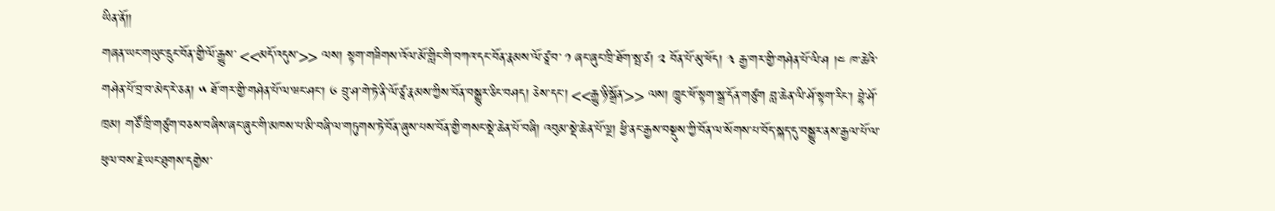ཡིན་ནོ།།
གཞན་ཡང་གཡུང་དྲུང་བོན་གྱི་ལོ་རྒྱུས་ <<མདོ་འདུས་>> ལས། སྟག་གཟིགས་འོལ་མོ་གླིང་གི་བཀའ་དང་བོན་རྣམས་ལོ་ཙཱ་བ་ ༡ ཞང་ཞུང་ཁྲི་ཐོག་སྤ་ཙ། ༢ བོན་པོ་མུ་ཕོད། ༣ རྒྱ་གར་གྱི་གཤེན་པོ་ལི་ཤ །༤ ཁ་ཆེའི་གཤེན་པོ་བྲ་བ་མེད་རེ་ཅན། ༥ ཐོ་གར་གྱི་གཤེན་པོ་ལ་ཝང་ཤང་། ༦ བྲུ་ཤ་གེ་ཏེ་ནི་ལོ་ཙཱ་རྣམས་ཀྱིས་བོན་བསྒྱུར་ཅིང་བཤད། ཅེས་དང་། <<རྒྱུ་ཉི་སྒྲོན་>> ལས། ཁྱུང་ཕོ་སྟག་སྒྲ་དོན་གཙུག བླ་ཆེན་ལི་ཤོ་སྟག་རིང་། བྷེ་ཤོ་ཁྲམ། གཙོ་ཁྲི་གཙུག་བཅས་བཞིས་ཞང་ཞུང་གི་མཁས་པ་མི་བཞི་ལ་གཏུགས་ཏེ་བོན་ཞུས་པས་བོན་གྱི་གསང་སྡེ་ཆེན་པོ་བཞི། འབུམ་སྡེ་ཆེན་པོ་ལྔ། ཕྱི་ནང་རྒྱས་བསྡུས་ཀྱི་བོན་ལ་སོགས་པ་བོད་སྐད་དུ་བསྒྱུར་ནས་རྒྱལ་པོ་ལ་ཕུལ་བས་རྗེ་ཡང་ཐུགས་དགྱེས་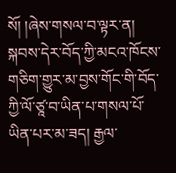སོ། །ཞེས་གསལ་བ་ལྟར་ན། སྐབས་དེར་བོད་ཀྱི་མངའ་ཁོངས་གཅིག་གྱུར་མ་བྱས་གོང་གི་བོད་ཀྱི་ལོ་ཙཱ་བ་ཡིན་པ་གསལ་པོ་ཡིན་པར་མ་ཟད། རྒྱལ་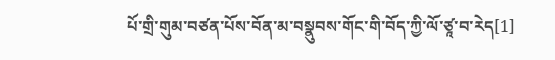པོ་གྲི་གུམ་བཙན་པོས་བོན་མ་བསྣུབས་གོང་གི་བོད་ཀྱི་ལོ་ཙཱ་བ་རེད[1]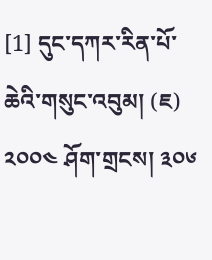[1] དུང་དཀར་རིན་པོ་ཆེའི་གསུང་འབུམ། (ཇ) ༢༠༠༤ ཤོག་གྲངས། ༣༠༦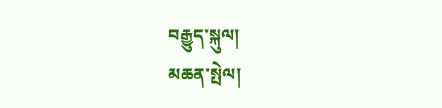བརྒྱུད་སྐུལ།
མཆན་སྤེལ།